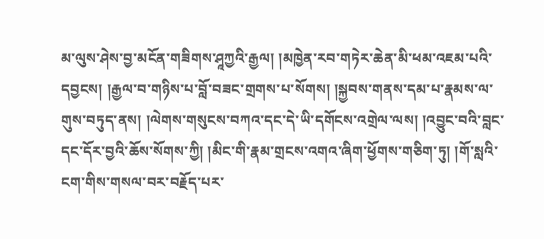མ་ལུས་ཤེས་བྱ་མངོན་གཟིགས་ཤཱཀྱའི་རྒྱལ། །མཁྱེན་རབ་གཏེར་ཆེན་མི་ཕམ་འཇམ་པའི་དབྱངས། །རྒྱལ་བ་གཉིས་པ་བློ་བཟང་གྲགས་པ་སོགས། །སྐྱབས་གནས་དམ་པ་རྣམས་ལ་གུས་བཏུད་ནས། །ལེགས་གསུངས་བཀའ་དང་དེ་ཡི་དགོངས་འགྲེལ་ལས། །འབྱུང་བའི་བླང་དང་དོར་བྱའི་ཆོས་སོགས་ཀྱི། །མིང་གི་རྣམ་གྲངས་འགའ་ཞིག་ཕྱོགས་གཅིག་ཏུ། །གོ་སླའི་ངག་གིས་གསལ་བར་བརྗོད་པར་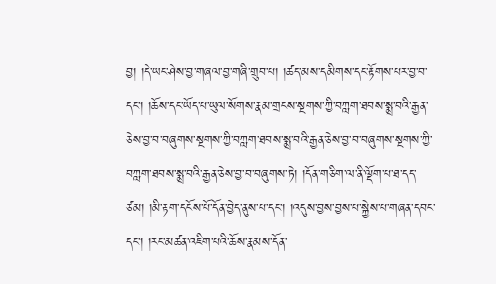བྱ། །དེ་ཡང་ཤེས་བྱ་གཞལ་བྱ་གཞི་གྲུབ་པ། །ཚད་མས་དམིགས་དང་རྟོགས་པར་བྱ་བ་དང་། །ཆོས་དང་ཡོད་པ་ཡུལ་སོགས་རྣམ་གྲངས་སྔགས་ཀྱི་བཀླག་ཐབས་སྨྲ་བའི་རྒྱན་ཅེས་བྱ་བ་བཞུགས་སྔགས་ཀྱི་བཀླག་ཐབས་སྨྲ་བའི་རྒྱན་ཅེས་བྱ་བ་བཞུགས་སྔགས་ཀྱི་བཀླག་ཐབས་སྨྲ་བའི་རྒྱན་ཅེས་བྱ་བ་བཞུགས་ཏེ། །དོན་གཅིག་ལ་ནི་ལྡོག་པ་ཐ་དད་ཙམ། །མི་རྟག་དངོས་པོ་དོན་བྱེད་ནུས་པ་དང་། །འདུས་བྱས་བྱས་པ་སྐྱེས་པ་གཞན་དབང་དང་། །རང་མཚན་འཇིག་པའི་ཆོས་རྣམས་དོན་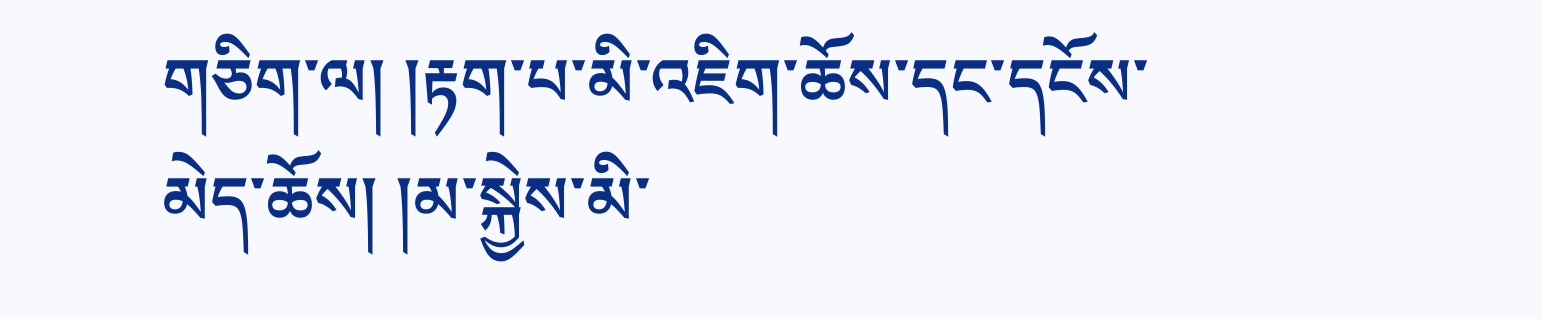གཅིག་ལ། །རྟག་པ་མི་འཇིག་ཆོས་དང་དངོས་མེད་ཆོས། །མ་སྐྱེས་མི་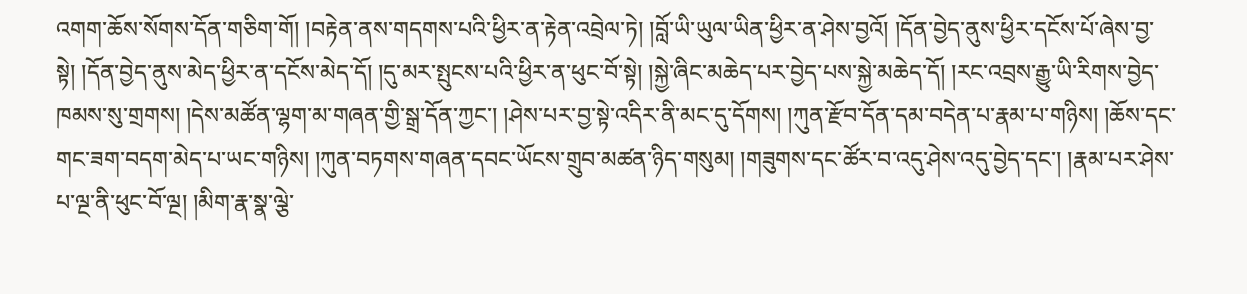འགག་ཆོས་སོགས་དོན་གཅིག་གོ། །བརྟེན་ནས་གདགས་པའི་ཕྱིར་ན་རྟེན་འབྲེལ་ཏེ། །བློ་ཡི་ཡུལ་ཡིན་ཕྱིར་ན་ཤེས་བྱའོ། །དོན་བྱེད་ནུས་ཕྱིར་དངོས་པོ་ཞེས་བྱ་སྟེ། །དོན་བྱེད་ནུས་མེད་ཕྱིར་ན་དངོས་མེད་དོ། །དུ་མར་སྤུངས་པའི་ཕྱིར་ན་ཕུང་བོ་སྟེ། །སྐྱེ་ཞིང་མཆེད་པར་བྱེད་པས་སྐྱེ་མཆེད་དོ། །རང་འབྲས་རྒྱུ་ཡི་རིགས་བྱེད་ཁམས་སུ་གྲགས། །དེས་མཚོན་ལྷག་མ་གཞན་གྱི་སྒྲ་དོན་ཀྱང་། །ཤེས་པར་བྱ་སྟེ་འདིར་ནི་མང་དུ་དོགས། །ཀུན་རྫོབ་དོན་དམ་བདེན་པ་རྣམ་པ་གཉིས། །ཆོས་དང་གང་ཟག་བདག་མེད་པ་ཡང་གཉིས། །ཀུན་བཏགས་གཞན་དབང་ཡོངས་གྲུབ་མཚན་ཉིད་གསུམ། །གཟུགས་དང་ཚོར་བ་འདུ་ཤེས་འདུ་བྱེད་དང་། །རྣམ་པར་ཤེས་པ་ལྔ་ནི་ཕུང་བོ་ལྔ། །མིག་རྣ་སྣ་ལྕེ་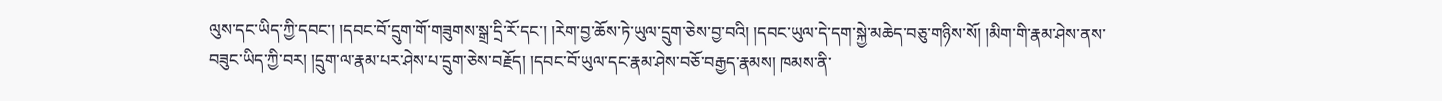ལུས་དང་ཡིད་ཀྱི་དབང་། །དབང་བོ་དྲུག་གོ་གཟུགས་སྒྲ་དྲི་རོ་དང་། །རེག་བྱ་ཆོས་ཏེ་ཡུལ་དྲུག་ཅེས་བྱ་བའི། །དབང་ཡུལ་དེ་དག་སྐྱེ་མཆེད་བཅུ་གཉིས་སོ། །མིག་གི་རྣམ་ཤེས་ནས་བཟུང་ཡིད་ཀྱི་བར། །དྲུག་ལ་རྣམ་པར་ཤེས་པ་དྲུག་ཅེས་བརྗོད། །དབང་བོ་ཡུལ་དང་རྣམ་ཤེས་བཅོ་བརྒྱད་རྣམས། ཁམས་ནི་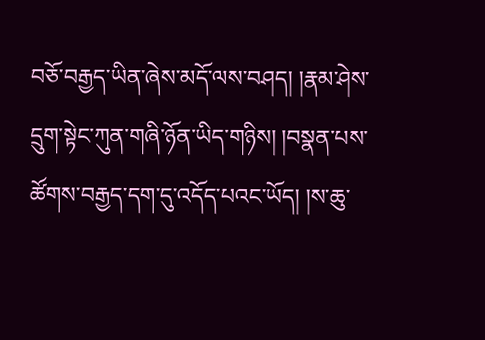བཅོ་བརྒྱད་ཡིན་ཞེས་མདོ་ལས་བཤད། །རྣམ་ཤེས་དྲུག་སྟེང་ཀུན་གཞི་ཉོན་ཡིད་གཉིས། །བསྣན་པས་ཚོགས་བརྒྱད་དག་དུ་འདོད་པའང་ཡོད། །ས་ཆུ་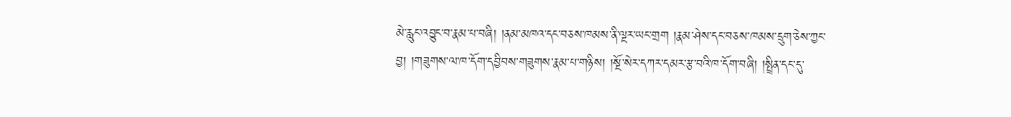མེ་རླུང་འབྱུང་བ་རྣམ་པ་བཞི། །ནམ་མཁའ་དང་བཅས་ཁམས་ནི་ལྔར་ཡང་གྲག །རྣམ་ཤེས་དང་བཅས་ཁམས་དྲུག་ཅེས་ཀྱང་བྱ། །གཟུགས་ལ་ཁ་དོག་དབྱིབས་གཟུགས་རྣམ་པ་གཉིས། །སྔོ་སེར་དཀར་དམར་རྩ་བའི་ཁ་དོག་བཞི། །སྤྲིན་དང་དུ་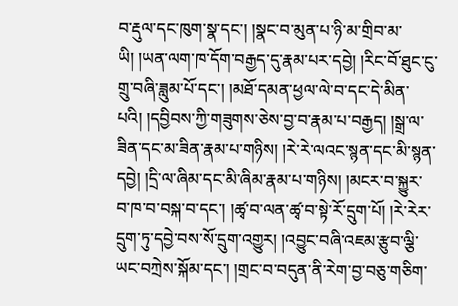བ་རྡུལ་དང་ཁུག་སྣ་དང་། །སྣང་བ་མུན་པ་ཉི་མ་གྲིབ་མ་ཡི། །ཡན་ལག་ཁ་དོག་བརྒྱད་དུ་རྣམ་པར་དབྱེ། །རིང་བོ་ཐུང་ངུ་གྲུ་བཞི་ཟླུམ་པོ་དང་། །མཐོ་དམན་ཕྱལ་ལེ་བ་དང་དེ་མིན་པའི། །དབྱིབས་ཀྱི་གཟུགས་ཅེས་བྱ་བ་རྣམ་པ་བརྒྱད། །སྒྲ་ལ་ཟིན་དང་མ་ཟིན་རྣམ་པ་གཉིས། །རེ་རེ་ལའང་སྙན་དང་མི་སྙན་དབྱེ། །དྲི་ལ་ཞིམ་དང་མི་ཞིམ་རྣམ་པ་གཉིས། །མངར་བ་སྐྱུར་བ་ཁ་བ་བསྐ་བ་དང་། །ཚྭ་བ་ལན་ཚྭ་བ་སྟེ་རོ་དྲུག་པོ། །རེ་རེར་དྲུག་ཏུ་དབྱེ་བས་སོ་དྲུག་འགྱུར། །འབྱུང་བཞི་འཇམ་རྩུབ་ལྕི་ཡང་བཀྲེས་སྐོམ་དང་། །གྲང་བ་བདུན་ནི་རེག་བྱ་བཅུ་གཅིག་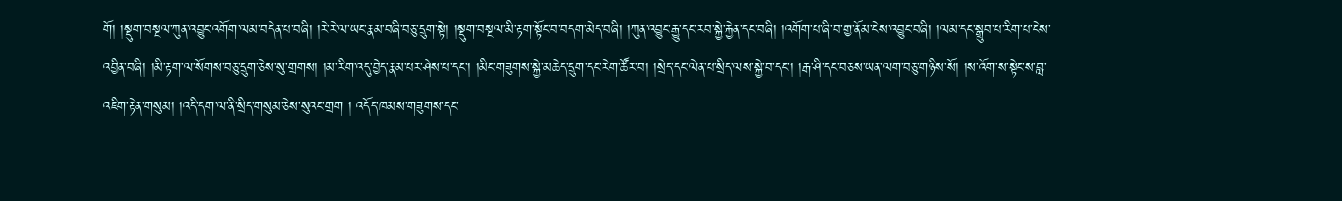གོ། །སྡུག་བསྔལ་ཀུན་འབྱུང་འགོག་ལམ་བདེན་པ་བཞི། །རེ་རེ་ལ་ཡང་རྣམ་བཞི་བཅུ་དྲུག་སྟེ། །སྡུག་བསྔལ་མི་རྟག་སྟོང་བ་བདག་མེད་བཞི། །ཀུན་འབྱུང་རྒྱུ་དང་རབ་སྐྱེ་རྐྱེན་དང་བཞི། །འགོག་པ་ཞི་བ་གྱ་ནོམ་ངེས་འབྱུང་བཞི། །ལམ་དང་སྒྲུབ་པ་རིག་པ་ངེས་འབྱིན་བཞི། །མི་རྟག་ལ་སོགས་བཅུ་དྲུག་ཅེས་སུ་གྲགས། །མ་རིག་འདུ་བྱེད་རྣམ་པར་ཤེས་པ་དང་། །མིང་གཟུགས་སྐྱེ་མཆེད་དྲུག་དང་རེག་ཚོར་བ། །སྲེད་དང་ལེན་པ་སྲིད་ལས་སྐྱེ་བ་དང་། །རྒ་ཤི་དང་བཅས་ཡན་ལག་བཅུ་གཉིས་སོ། །ས་འོག་ས་སྟེང་ས་བླ་འཇིག་རྟེན་གསུམ། །འདི་དག་ལ་ནི་སྲིད་གསུམ་ཅེས་སུའང་གྲག ། འདོད་ཁམས་གཟུགས་དང་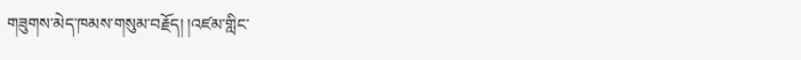གཟུགས་མེད་ཁམས་གསུམ་བརྗོད། །འཛམ་གླིང་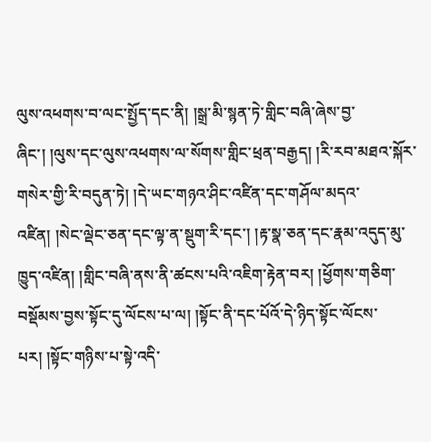ལུས་འཕགས་བ་ལང་སྤྱོད་དང་ནི། །སྒྲ་མི་སྙན་ཏེ་གླིང་བཞི་ཞེས་བྱ་ཞིང་། །ལུས་དང་ལུས་འཕགས་ལ་སོགས་གླིང་ཕྲན་བརྒྱད། །རི་རབ་མཐའ་སྐོར་གསེར་གྱི་རི་བདུན་ཏེ། །དེ་ཡང་གཉའ་ཤིང་འཛིན་དང་གཤོལ་མདའ་འཛིན། །སེང་ལྡེང་ཅན་དང་ལྟ་ན་སྡུག་རི་དང་། །རྟ་སྣ་ཅན་དང་རྣམ་འདུད་མུ་ཁྱུད་འཛིན། །གླིང་བཞི་ནས་ནི་ཚངས་པའི་འཇིག་རྟེན་བར། །ཕྱོགས་གཅིག་བསྡོམས་བྱས་སྟོང་དུ་ལོངས་པ་ལ། །སྟོང་ནི་དང་པོའོ་དེ་ཉིད་སྟོང་ལོངས་པར། །སྟོང་གཉིས་པ་སྟེ་འདི་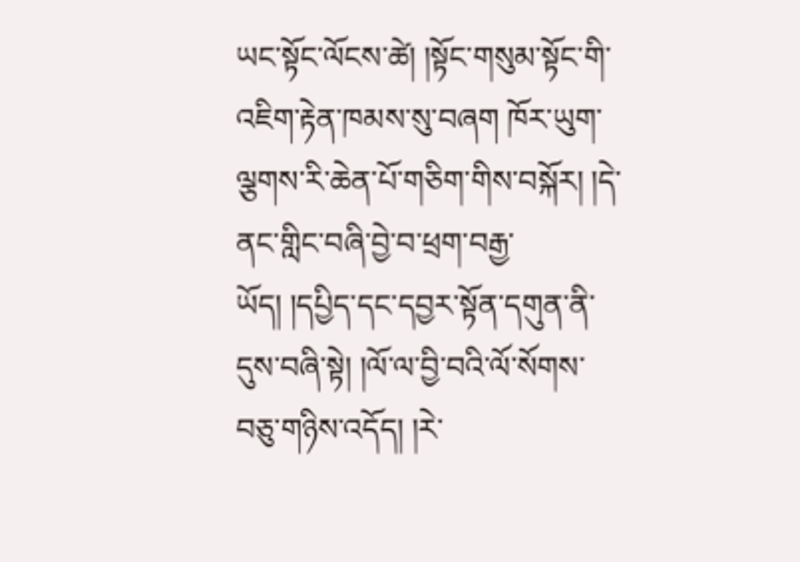ཡང་སྟོང་ལོངས་ཚེ། །སྟོང་གསུམ་སྟོང་གི་འཇིག་རྟེན་ཁམས་སུ་བཞག ཁོར་ཡུག་ལྕགས་རི་ཆེན་པོ་གཅིག་གིས་བསྐོར། །དེ་ནང་གླིང་བཞི་བྱེ་བ་ཕྲག་བརྒྱ་ཡོད། །དཔྱིད་དང་དབྱར་སྟོན་དགུན་ནི་དུས་བཞི་སྟེ། །ལོ་ལ་བྱི་བའི་ལོ་སོགས་བཅུ་གཉིས་འདོད། །རེ་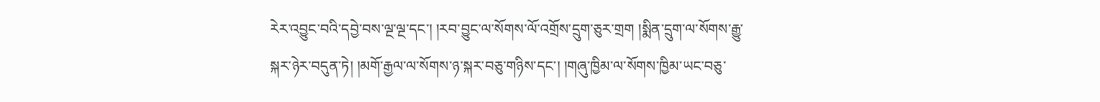རེར་འབྱུང་བའི་དབྱེ་བས་ལྔ་ལྔ་དང་། །རབ་བྱུང་ལ་སོགས་ལོ་འགྲོས་དྲུག་ཅུར་གྲག །སྨིན་དྲུག་ལ་སོགས་རྒྱུ་སྐར་ཉེར་བདུན་ཏེ། །མགོ་རྒྱལ་ལ་སོགས་ཉ་སྐར་བཅུ་གཉིས་དང་། །གཞུ་ཁྱིམ་ལ་སོགས་ཁྱིམ་ཡང་བཅུ་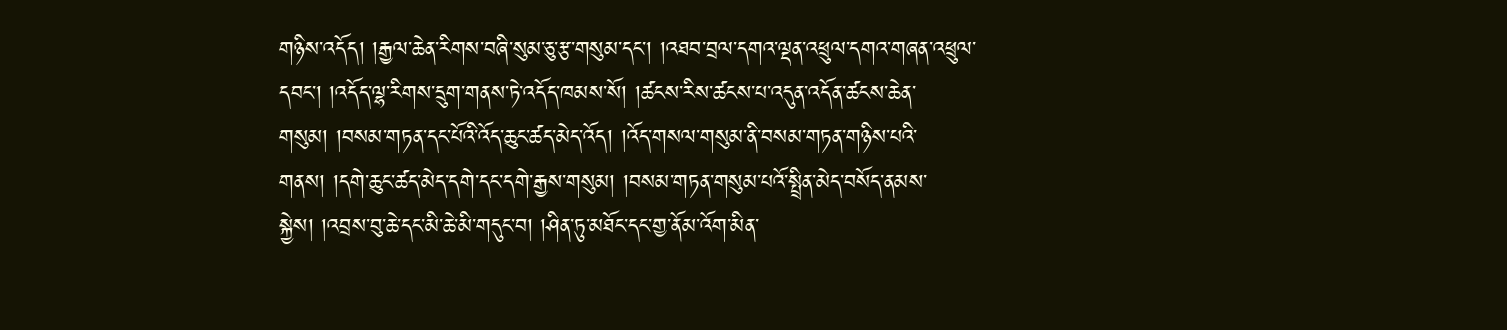གཉིས་འདོད། །རྒྱལ་ཆེན་རིགས་བཞི་སུམ་ཅུ་རྩ་གསུམ་དང་། །འཐབ་བྲལ་དགའ་ལྡན་འཕྲུལ་དགའ་གཞན་འཕྲུལ་དབང་། །འདོད་ལྷ་རིགས་དྲུག་གནས་ཏེ་འདོད་ཁམས་སོ། །ཚངས་རིས་ཚངས་པ་འདུན་འདོན་ཚངས་ཆེན་གསུམ། །བསམ་གཏན་དང་པོའི་འོད་ཆུང་ཚད་མེད་འོད། །འོད་གསལ་གསུམ་ནི་བསམ་གཏན་གཉིས་པའི་གནས། །དགེ་ཆུང་ཚད་མེད་དགེ་དང་དགེ་རྒྱས་གསུམ། །བསམ་གཏན་གསུམ་པའོ་སྤྲིན་མེད་བསོད་ནམས་སྐྱེས། །འབྲས་བུ་ཆེ་དང་མི་ཆེ་མི་གདུང་བ། །ཤིན་ཏུ་མཐོང་དང་གྱ་ནོམ་འོག་མིན་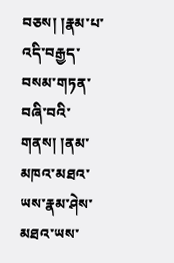བཅས། །རྣམ་པ་འདི་བརྒྱད་བསམ་གཏན་བཞི་བའི་གནས། །ནམ་མཁའ་མཐའ་ཡས་རྣམ་ཤེས་མཐའ་ཡས་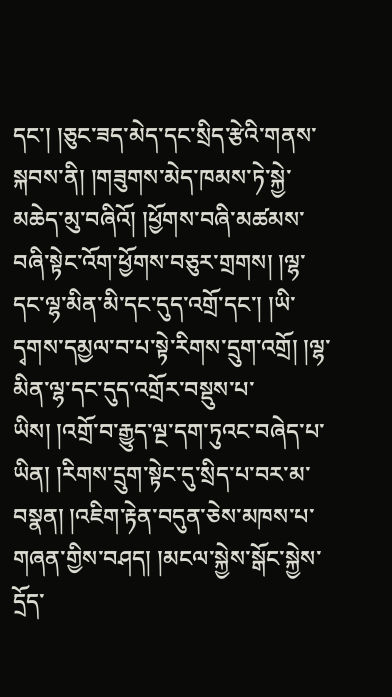དང་། །ཅུང་ཟད་མེད་དང་སྲིད་རྩེའི་གནས་སྐབས་ནི། །གཟུགས་མེད་ཁམས་ཏེ་སྐྱེ་མཆེད་མུ་བཞིའོ། །ཕྱོགས་བཞི་མཚམས་བཞི་སྟེང་འོག་ཕྱོགས་བཅུར་གྲགས། །ལྷ་དང་ལྷ་མིན་མི་དང་དུད་འགྲོ་དང་། །ཡི་དྭགས་དམྱལ་བ་པ་སྟེ་རིགས་དྲུག་འགྲོ། །ལྷ་མིན་ལྷ་དང་དུད་འགྲོར་བསྡུས་པ་ཡིས། །འགྲོ་བ་རྒྱུད་ལྔ་དག་ཏུའང་བཞེད་པ་ཡིན། །རིགས་དྲུག་སྟེང་དུ་སྲིད་པ་བར་མ་བསྣན། །འཇིག་རྟེན་བདུན་ཅེས་མཁས་པ་གཞན་གྱིས་བཤད། །མངལ་སྐྱེས་སྒོང་སྐྱེས་དྲོད་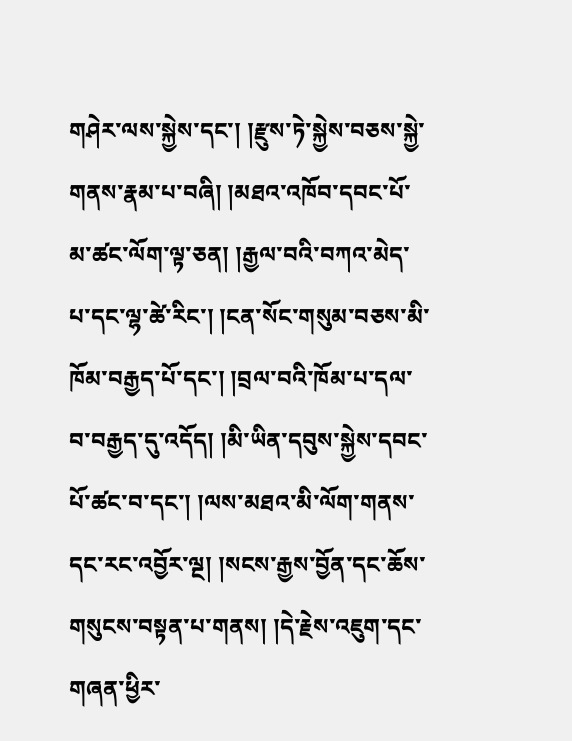གཤེར་ལས་སྐྱེས་དང་། །རྫུས་ཏེ་སྐྱེས་བཅས་སྐྱེ་གནས་རྣམ་པ་བཞི། །མཐའ་འཁོབ་དབང་པོ་མ་ཚང་ལོག་ལྟ་ཅན། །རྒྱལ་བའི་བཀའ་མེད་པ་དང་ལྷ་ཚེ་རིང་། །ངན་སོང་གསུམ་བཅས་མི་ཁོམ་བརྒྱད་པོ་དང་། །བྲལ་བའི་ཁོམ་པ་དལ་བ་བརྒྱད་དུ་འདོད། །མི་ཡིན་དབུས་སྐྱེས་དབང་པོ་ཚང་བ་དང་། །ལས་མཐའ་མི་ལོག་གནས་དང་རང་འབྱོར་ལྔ། །སངས་རྒྱས་བྱོན་དང་ཆོས་གསུངས་བསྟན་པ་གནས། །དེ་རྗེས་འཇུག་དང་གཞན་ཕྱིར་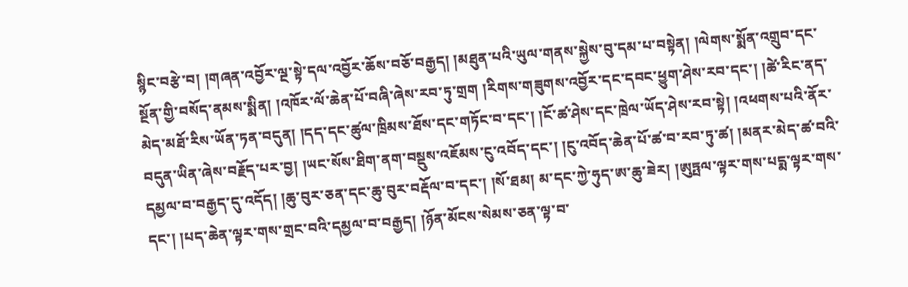སྙིང་བརྩེ་བ། །གཞན་འབྱོར་ལྔ་སྟེ་དལ་འབྱོར་ཆོས་བཅོ་བརྒྱད། །མཐུན་པའི་ཡུལ་གནས་སྐྱེས་བུ་དམ་པ་བསྟེན། །ལེགས་སྨོན་འགྲུབ་དང་སྔོན་གྱི་བསོད་ནམས་སྨིན། །འཁོར་ལོ་ཆེན་པོ་བཞི་ཞེས་རབ་ཏུ་གྲག །རིགས་གཟུགས་འབྱོར་དང་དབང་ཕྱུག་ཤེས་རབ་དང་། །ཚེ་རིང་ནད་མེད་མཐོ་རིས་ཡོན་ཏན་བདུན། །དད་དང་ཚུལ་ཁྲིམས་ཐོས་དང་གཏོང་བ་དང་། །ངོ་ཚ་ཤེས་དང་ཁྲེལ་ཡོད་ཤེས་རབ་སྟེ། །འཕགས་པའི་ནོར་བདུན་ཡིན་ཞེས་བརྗོད་པར་བྱ། །ཡང་སོས་ཐིག་ནག་བསྡུས་འཇོམས་ངུ་འབོད་དང་། །ངུ་འབོད་ཆེན་པོ་ཚ་བ་རབ་ཏུ་ཚ། །མནར་མེད་ཚ་བའི་དམྱལ་བ་བརྒྱད་དུ་འདོད། །ཆུ་བུར་ཅན་དང་ཆུ་བུར་བརྡོལ་བ་དང་། །སོ་ཐམ། མ་དང་ཀྱེ་ཧུད་ཨ་ཆུ་ཟེར། །ཨུཏྤལ་ལྟར་གས་པདྨ་ལྟར་གས་དང་། །པད་ཆེན་ལྟར་གས་གྲང་བའི་དམྱལ་བ་བརྒྱད། །ཉོན་མོངས་སེམས་ཅན་ལྟ་བ་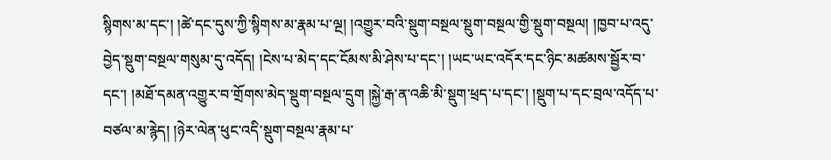སྙིགས་མ་དང་། །ཚེ་དང་དུས་ཀྱི་སྙིགས་མ་རྣམ་པ་ལྔ། །འགྱུར་བའི་སྡུག་བསྔལ་སྡུག་བསྔལ་གྱི་སྡུག་བསྔལ། །ཁྱབ་པ་འདུ་བྱེད་སྡུག་བསྔལ་གསུམ་དུ་འདོད། །ངེས་པ་མེད་དང་ངོམས་མི་ཤེས་པ་དང་། །ཡང་ཡང་འདོར་དང་ཉིང་མཚམས་སྦྱོར་བ་དང་། །མཐོ་དམན་འགྱུར་བ་གྲོགས་མེད་སྡུག་བསྔལ་དྲུག །སྐྱེ་རྒ་ན་འཆི་མི་སྡུག་ཕྲད་པ་དང་། །སྡུག་པ་དང་བྲལ་འདོད་པ་བཙལ་མ་རྙེད། །ཉེར་ལེན་ཕུང་འདི་སྡུག་བསྔལ་རྣམ་པ་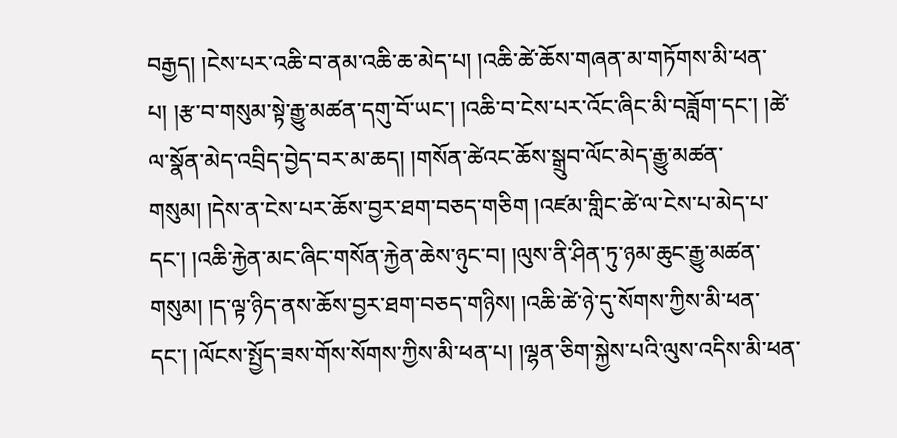བརྒྱད། །ངེས་པར་འཆི་བ་ནམ་འཆི་ཆ་མེད་པ། །འཆི་ཚེ་ཆོས་གཞན་མ་གཏོགས་མི་ཕན་པ། །རྩ་བ་གསུམ་སྟེ་རྒྱུ་མཚན་དགུ་བོ་ཡང་། །འཆི་བ་ངེས་པར་འོང་ཞིང་མི་བཟློག་དང་། །ཚེ་ལ་སྣོན་མེད་འབྲིད་བྱེད་བར་མ་ཆད། །གསོན་ཚེའང་ཆོས་སྒྲུབ་ལོང་མེད་རྒྱུ་མཚན་གསུམ། །དེས་ན་ངེས་པར་ཆོས་བྱར་ཐག་བཅད་གཅིག །འཛམ་གླིང་ཚེ་ལ་ངེས་པ་མེད་པ་དང་། །འཆི་རྐྱེན་མང་ཞིང་གསོན་རྐྱེན་ཆེས་ཉུང་བ། །ལུས་ནི་ཤིན་ཏུ་ཉམ་ཆུང་རྒྱུ་མཚན་གསུམ། །ད་ལྟ་ཉིད་ནས་ཆོས་བྱར་ཐག་བཅད་གཉིས། །འཆི་ཚེ་ཉེ་དུ་སོགས་ཀྱིས་མི་ཕན་དང་། །ལོངས་སྤྱོད་ཟས་གོས་སོགས་ཀྱིས་མི་ཕན་པ། །ལྷན་ཅིག་སྐྱེས་པའི་ལུས་འདིས་མི་ཕན་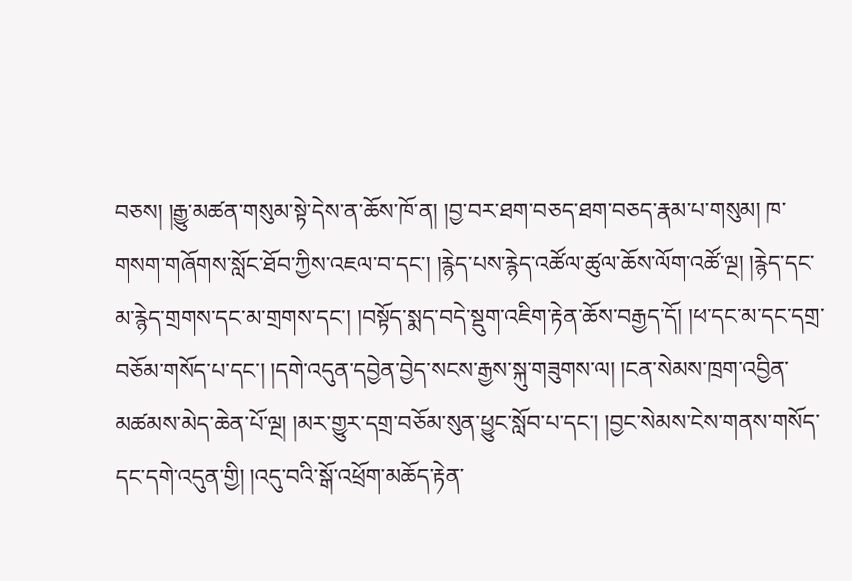བཅས། །རྒྱུ་མཚན་གསུམ་སྟེ་དེས་ན་ཆོས་ཁོ་ན། །བྱ་བར་ཐག་བཅད་ཐག་བཅད་རྣམ་པ་གསུམ། ཁ་གསག་གཞོགས་སློང་ཐོབ་ཀྱིས་འཇལ་བ་དང་། །རྙེད་པས་རྙེད་འཚོལ་ཚུལ་ཆོས་ལོག་འཚོ་ལྔ། །རྙེད་དང་མ་རྙེད་གྲགས་དང་མ་གྲགས་དང་། །བསྟོད་སྨད་བདེ་སྡུག་འཇིག་རྟེན་ཆོས་བརྒྱད་དོ། །ཕ་དང་མ་དང་དགྲ་བཅོམ་གསོད་པ་དང་། །དགེ་འདུན་དབྱེན་བྱེད་སངས་རྒྱས་སྐུ་གཟུགས་ལ། །ངན་སེམས་ཁྲག་འབྱིན་མཚམས་མེད་ཆེན་པོ་ལྔ། །མར་གྱུར་དགྲ་བཅོམ་སུན་ཕྱུང་སློབ་པ་དང་། །བྱང་སེམས་ངེས་གནས་གསོད་དང་དགེ་འདུན་གྱི། །འདུ་བའི་སྒོ་འཕྲོག་མཆོད་རྟེན་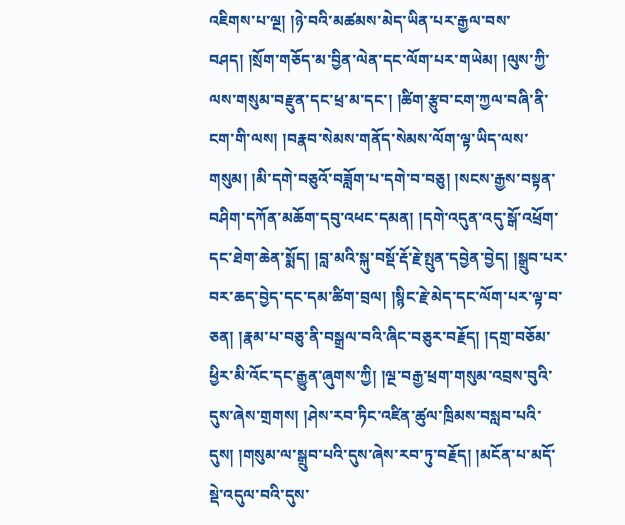འཇིགས་པ་ལྔ། །ཉེ་བའི་མཚམས་མེད་ཡིན་པར་རྒྱལ་བས་བཤད། །སྲོག་གཅོད་མ་བྱིན་ལེན་དང་ལོག་པར་གཡེམ། །ལུས་ཀྱི་ལས་གསུམ་བརྫུན་དང་ཕྲ་མ་དང་། །ཚིག་རྩུབ་ངག་ཀྱལ་བཞི་ནི་ངག་གི་ལས། །བརྣབ་སེམས་གནོད་སེམས་ལོག་ལྟ་ཡིད་ལས་གསུམ། །མི་དགེ་བཅུའོ་བཟློག་པ་དགེ་བ་བཅུ། །སངས་རྒྱས་བསྟན་བཤིག་དཀོན་མཆོག་དབུ་འཕང་དམན། །དགེ་འདུན་འདུ་སྒོ་འཕྲོག་དང་ཐེག་ཆེན་སྨོད། །བླ་མའི་སྐུ་བསྡོ་རྡོ་རྗེ་སྤུན་དབྱེན་བྱེད། །སྒྲུབ་པར་བར་ཆད་བྱེད་དང་དམ་ཚིག་བྲལ། །སྙིང་རྗེ་མེད་དང་ལོག་པར་ལྟ་བ་ཅན། །རྣམ་པ་བཅུ་ནི་བསྒྲལ་བའི་ཞིང་བཅུར་བརྗོད། །དགྲ་བཅོམ་ཕྱིར་མི་འོང་དང་རྒྱུན་ཞུགས་ཀྱི། །ལྔ་བརྒྱ་ཕྲག་གསུམ་འབྲས་བུའི་དུས་ཞེས་གྲགས། །ཤེས་རབ་ཏིང་འཛིན་ཚུལ་ཁྲིམས་བསླབ་པའི་དུས། །གསུམ་ལ་སྒྲུབ་པའི་དུས་ཞེས་རབ་ཏུ་བརྗོད། །མངོན་པ་མདོ་སྡེ་འདུལ་བའི་དུས་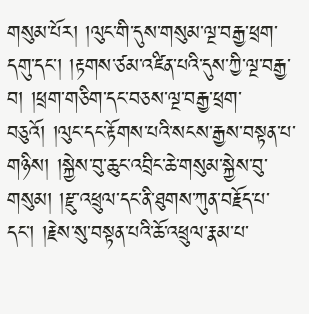གསུམ་པོར། །ལུང་གི་དུས་གསུམ་ལྔ་བརྒྱ་ཕྲག་དགུ་དང་། །རྟགས་ཙམ་འཛིན་པའི་དུས་ཀྱི་ལྔ་བརྒྱ་བ། །ཕྲག་གཅིག་དང་བཅས་ལྔ་བརྒྱ་ཕྲག་བཅུའོ། །ལུང་དང་རྟོགས་པའི་སངས་རྒྱས་བསྟན་པ་གཉིས། །སྐྱེས་བུ་ཆུང་འབྲིང་ཆེ་གསུམ་སྐྱེས་བུ་གསུམ། །རྫུ་འཕྲུལ་དང་ནི་ཐུགས་ཀུན་བརྗོད་པ་དང་། །རྗེས་སུ་བསྟན་པའི་ཆོ་འཕྲུལ་རྣམ་པ་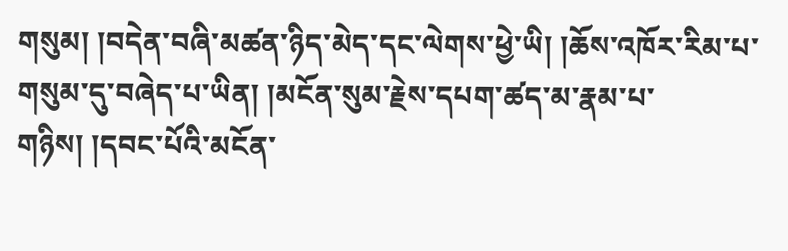གསུམ། །བདེན་བཞི་མཚན་ཉིད་མེད་དང་ལེགས་ཕྱེ་ཡི། །ཆོས་འཁོར་རིམ་པ་གསུམ་དུ་བཞེད་པ་ཡིན། །མངོན་སུམ་རྗེས་དཔག་ཚད་མ་རྣམ་པ་གཉིས། །དབང་པོའི་མངོན་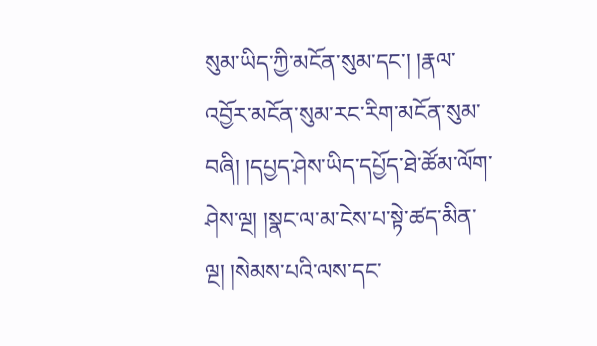སུམ་ཡིད་ཀྱི་མངོན་སུམ་དང་། །རྣལ་འབྱོར་མངོན་སུམ་རང་རིག་མངོན་སུམ་བཞི། །དཔྱད་ཤེས་ཡིད་དཔྱོད་ཐེ་ཚོམ་ལོག་ཤེས་ལྔ། །སྣང་ལ་མ་ངེས་པ་སྟེ་ཚད་མིན་ལྔ། །སེམས་པའི་ལས་དང་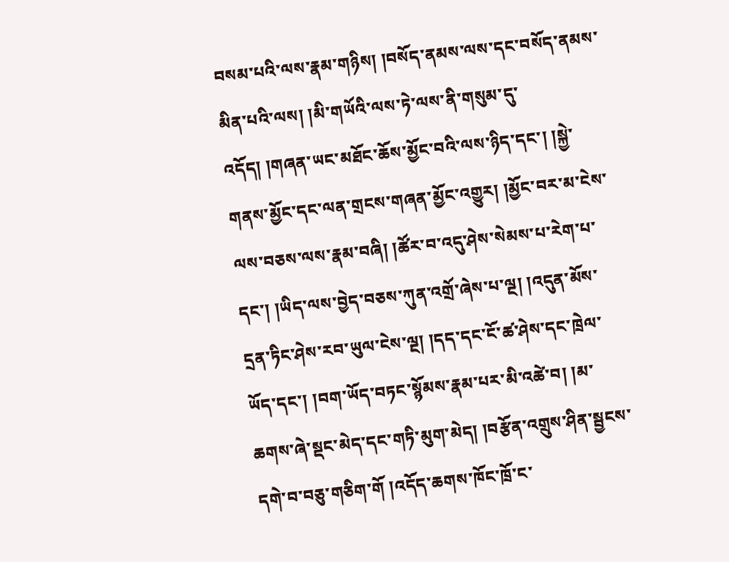བསམ་པའི་ལས་རྣམ་གཉིས། །བསོད་ནམས་ལས་དང་བསོད་ནམས་མིན་པའི་ལས། །མི་གཡོའི་ལས་ཏེ་ལས་ནི་གསུམ་དུ་འདོད། །གཞན་ཡང་མཐོང་ཆོས་མྱོང་བའི་ལས་ཉིད་དང་། །སྐྱེ་གནས་མྱོང་དང་ལན་གྲངས་གཞན་མྱོང་འགྱུར། །མྱོང་བར་མ་ངེས་ལས་བཅས་ལས་རྣམ་བཞི། །ཚོར་བ་འདུ་ཤེས་སེམས་པ་རེག་པ་དང་། །ཡིད་ལས་བྱེད་བཅས་ཀུན་འགྲོ་ཞེས་པ་ལྔ། །འདུན་མོས་དྲན་ཏིང་ཤེས་རབ་ཡུལ་ངེས་ལྔ། །དད་དང་ངོ་ཚ་ཤེས་དང་ཁྲེལ་ཡོད་དང་། །བག་ཡོད་བཏང་སྙོམས་རྣམ་པར་མི་འཚེ་བ། །མ་ཆགས་ཞེ་སྡང་མེད་དང་གཏི་མུག་མེད། །བརྩོན་འགྲུས་ཤིན་སྦྱངས་དགེ་བ་བཅུ་གཅིག་གོ །འདོད་ཆགས་ཁོང་ཁྲོ་ང་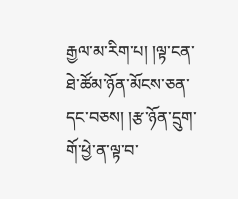རྒྱལ་མ་རིག་པ། །ལྟ་ངན་ཐེ་ཚོམ་ཉོན་མོངས་ཅན་དང་བཅས། །རྩ་ཉོན་དྲུག་གོ་ཕྱེ་ན་ལྟ་བ་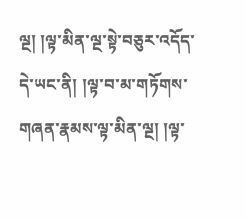ལྔ། །ལྟ་མིན་ལྔ་སྟེ་བཅུར་འདོད་དེ་ཡང་ནི། །ལྟ་བ་མ་གཏོགས་གཞན་རྣམས་ལྟ་མིན་ལྔ། །ལྟ་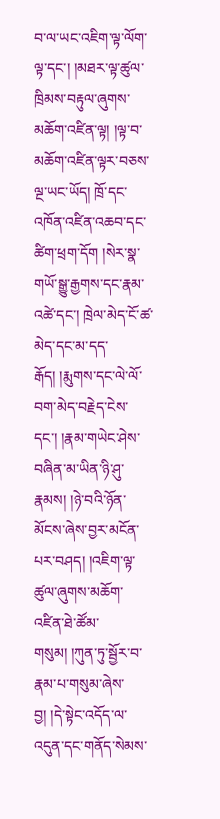བ་ལ་ཡང་འཇིག་ལྟ་ལོག་ལྟ་དང་། །མཐར་ལྟ་ཚུལ་ཁྲིམས་བརྟུལ་ཞུགས་མཆོག་འཛིན་ལྟ། །ལྟ་བ་མཆོག་འཛིན་ལྟར་བཅས་ལྔ་ཡང་ཡོད། ཁྲོ་དང་འཁོན་འཛིན་འཆབ་དང་ཚིག་ཕྲག་དོག །སེར་སྣ་གཡོ་སྒྱུ་རྒྱགས་དང་རྣམ་འཚེ་དང་། ཁྲེལ་མེད་ངོ་ཚ་མེད་དང་མ་དད་རྒོད། །རྨུགས་དང་ལེ་ལོ་བག་མེད་བརྗེད་ངེས་དང་། །རྣམ་གཡེང་ཤེས་བཞིན་མ་ཡིན་ཉི་ཤུ་རྣམས། །ཉེ་བའི་ཉོན་མོངས་ཞེས་བྱར་མངོན་པར་བཤད། །འཇིག་ལྟ་ཚུལ་ཞུགས་མཆོག་འཛིན་ཐེ་ཚོམ་གསུམ། །ཀུན་ཏུ་སྦྱོར་བ་རྣམ་པ་གསུམ་ཞེས་བྱ། །དེ་སྟེང་འདོད་ལ་འདུན་དང་གནོད་སེམས་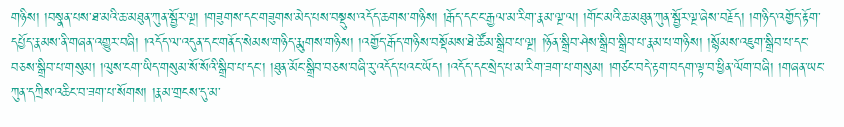གཉིས། །བསྣན་པས་ཐ་མའི་ཆ་མཐུན་ཀུན་སྦྱོར་ལྔ། །གཟུགས་དང་གཟུགས་མེད་པས་བསྡུས་འདོད་ཆགས་གཉིས། །རྒོད་དང་ང་རྒྱལ་མ་རིག་རྣམ་ལྔ་ལ། །གོང་མའི་ཆ་མཐུན་ཀུན་སྦྱོར་ལྔ་ཞེས་བརྗོད། །གཉིད་འགྱོད་རྟོག་དཔྱོད་རྣམས་ནི་གཞན་འགྱུར་བཞི། །འདོད་ལ་འདུན་དང་གནོད་སེམས་གཉིད་རྨུགས་གཉིས། །འགྱོད་རྒོད་གཉིས་བསྡོམས་ཐེ་ཚོམ་སྒྲིབ་པ་ལྔ། །ཉོན་སྒྲིབ་ཤེས་སྒྲིབ་སྒྲིབ་པ་རྣམ་པ་གཉིས། །སྙོམས་འཇུག་སྒྲིབ་པ་དང་བཅས་སྒྲིབ་པ་གསུམ། །ལུས་ངག་ཡིད་གསུམ་སོ་སོའི་སྒྲིབ་པ་དང་། །ཐུན་མོང་སྒྲིབ་བཅས་བཞི་རུ་འདོད་པའང་ཡོད། །འདོད་དང་སྲེད་པ་མ་རིག་ཟག་པ་གསུམ། །གཙང་བདེ་རྟག་བདག་ལྟ་བ་ཕྱིན་ལོག་བཞི། །གཞན་ཡང་ཀུན་དཀྲིས་འཆིང་བ་ཟག་པ་སོགས། །རྣམ་གྲངས་དུ་མ་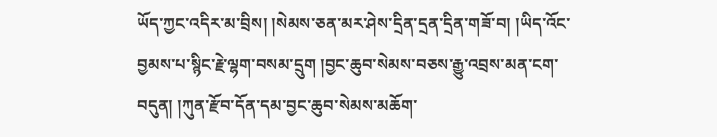ཡོད་ཀྱང་འདིར་མ་བྲིས། །སེམས་ཅན་མར་ཤེས་དྲིན་དྲན་དྲིན་གཟོ་བ། །ཡིད་འོང་བྱམས་པ་སྙིང་རྗེ་ལྷག་བསམ་དྲུག །བྱང་ཆུབ་སེམས་བཅས་རྒྱུ་འབྲས་མན་ངག་བདུན། །ཀུན་རྫོབ་དོན་དམ་བྱང་ཆུབ་སེམས་མཆོག་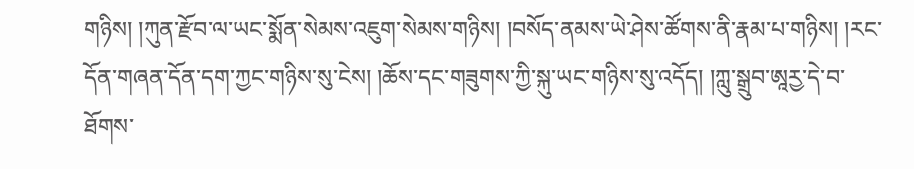གཉིས། །ཀུན་རྫོབ་ལ་ཡང་སྨོན་སེམས་འཇུག་སེམས་གཉིས། །བསོད་ནམས་ཡེ་ཤེས་ཚོགས་ནི་རྣམ་པ་གཉིས། །རང་དོན་གཞན་དོན་དག་ཀྱང་གཉིས་སུ་ངེས། །ཆོས་དང་གཟུགས་ཀྱི་སྐུ་ཡང་གཉིས་སུ་འདོད། །ཀླུ་སྒྲུབ་ཨཱཪྱ་དེ་བ་ཐོགས་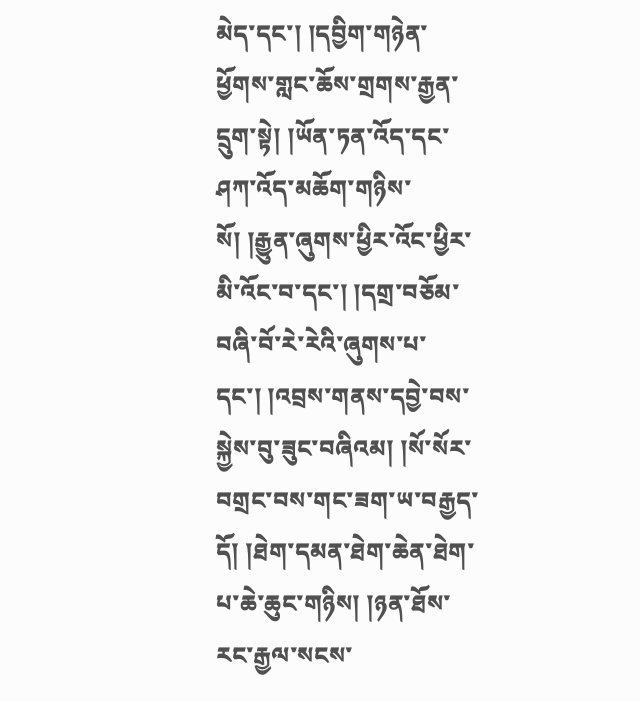མེད་དང་། །དབྱིག་གཉེན་ཕྱོགས་གླང་ཆོས་གྲགས་རྒྱན་དྲུག་སྟེ། །ཡོན་ཏན་འོད་དང་ཤཀ་འོད་མཆོག་གཉིས་སོ། །རྒྱུན་ཞུགས་ཕྱིར་འོང་ཕྱིར་མི་འོང་བ་དང་། །དགྲ་བཅོམ་བཞི་བོ་རེ་རེའི་ཞུགས་པ་དང་། །འབྲས་གནས་དབྱེ་བས་སྐྱེས་བུ་ཟུང་བཞིའམ། །སོ་སོར་བགྲང་བས་གང་ཟག་ཡ་བརྒྱད་དོ། །ཐེག་དམན་ཐེག་ཆེན་ཐེག་པ་ཆེ་ཆུང་གཉིས། །ཉན་ཐོས་རང་རྒྱལ་སངས་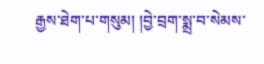རྒྱས་ཐེག་པ་གསུམ། །བྱེ་བྲག་སྨྲ་བ་སེམས་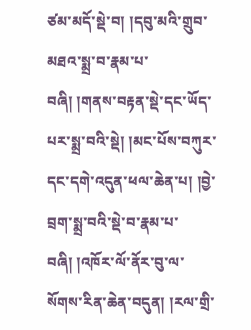ཙམ་མདོ་སྡེ་བ། །དབུ་མའི་གྲུབ་མཐའ་སྨྲ་བ་རྣམ་པ་བཞི། །གནས་བརྟན་སྡེ་དང་ཡོད་པར་སྨྲ་བའི་སྡེ། །མང་པོས་བཀུར་དང་དགེ་འདུན་ཕལ་ཆེན་པ། །བྱེ་བྲག་སྨྲ་བའི་སྡེ་བ་རྣམ་པ་བཞི། །འཁོར་ལོ་ནོར་བུ་ལ་སོགས་རིན་ཆེན་བདུན། །རལ་གྲི་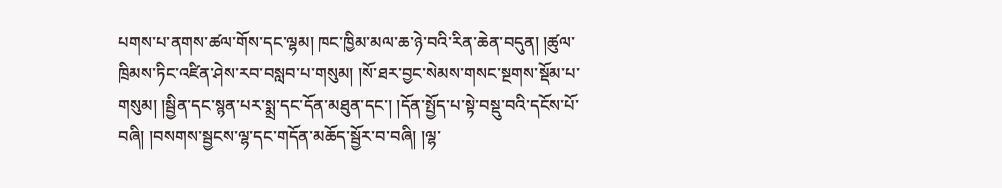པགས་པ་ནགས་ཚལ་གོས་དང་ལྷམ། ཁང་ཁྱིམ་མལ་ཆ་ཉེ་བའི་རིན་ཆེན་བདུན། །ཚུལ་ཁྲིམས་ཏིང་འཛིན་ཤེས་རབ་བསླབ་པ་གསུམ། །སོ་ཐར་བྱང་སེམས་གསང་སྔགས་སྡོམ་པ་གསུམ། །སྦྱིན་དང་སྙན་པར་སྨྲ་དང་དོན་མཐུན་དང་། །དོན་སྤྱོད་པ་སྟེ་བསྡུ་བའི་དངོས་པོ་བཞི། །བསགས་སྦྱངས་ལྷ་དང་གདོན་མཆོད་སྦྱོར་བ་བཞི། །ལྷ་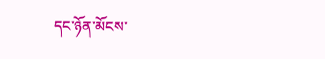དང་ཉོན་མོངས་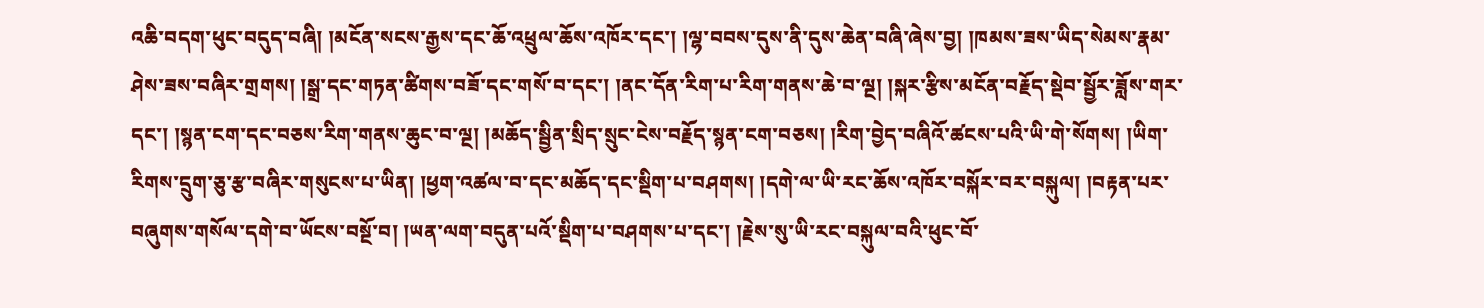འཆི་བདག་ཕུང་བདུད་བཞི། །མངོན་སངས་རྒྱས་དང་ཆོ་འཕྲུལ་ཆོས་འཁོར་དང་། །ལྷ་བབས་དུས་ནི་དུས་ཆེན་བཞི་ཞེས་བྱ། །ཁམས་ཟས་ཡིད་སེམས་རྣམ་ཤེས་ཟས་བཞིར་གྲགས། །སྒྲ་དང་གཏན་ཚིགས་བཟོ་དང་གསོ་བ་དང་། །ནང་དོན་རིག་པ་རིག་གནས་ཆེ་བ་ལྔ། །སྐར་རྩིས་མངོན་བརྗོད་སྡེབ་སྦྱོར་ཟློས་གར་དང་། །སྙན་ངག་དང་བཅས་རིག་གནས་ཆུང་བ་ལྔ། །མཆོད་སྦྱིན་སྲིད་སྲུང་ངེས་བརྗོད་སྙན་ངག་བཅས། །རིག་བྱེད་བཞིའོ་ཚངས་པའི་ཡི་གེ་སོགས། །ཡིག་རིགས་དྲུག་ཅུ་རྩ་བཞིར་གསུངས་པ་ཡིན། །ཕྱག་འཚལ་བ་དང་མཆོད་དང་སྡིག་པ་བཤགས། །དགེ་ལ་ཡི་རང་ཆོས་འཁོར་བསྐོར་བར་བསྐུལ། །བརྟན་པར་བཞུགས་གསོལ་དགེ་བ་ཡོངས་བསྔོ་བ། །ཡན་ལག་བདུན་པའོ་སྡིག་པ་བཤགས་པ་དང་། །རྗེས་སུ་ཡི་རང་བསྐུལ་བའི་ཕུང་བོ་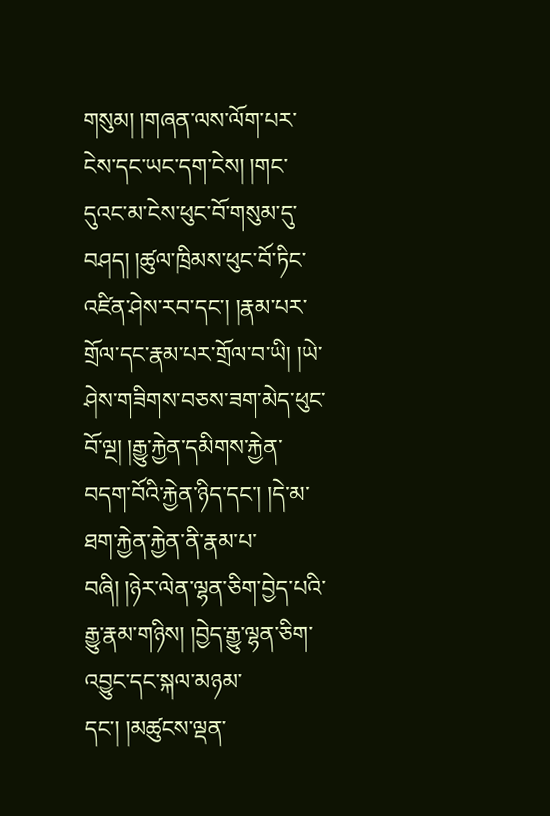གསུམ། །གཞན་ལས་ལོག་པར་ངེས་དང་ཡང་དག་ངེས། །གང་དུའང་མ་ངེས་ཕུང་བོ་གསུམ་དུ་བཤད། །ཚུལ་ཁྲིམས་ཕུང་བོ་ཏིང་འཛིན་ཤེས་རབ་དང་། །རྣམ་པར་གྲོལ་དང་རྣམ་པར་གྲོལ་བ་ཡི། །ཡེ་ཤེས་གཟིགས་བཅས་ཟག་མེད་ཕུང་བོ་ལྔ། །རྒྱུ་རྐྱེན་དམིགས་རྐྱེན་བདག་བོའི་རྐྱེན་ཉིད་དང་། །དེ་མ་ཐག་རྐྱེན་རྐྱེན་ནི་རྣམ་པ་བཞི། །ཉེར་ལེན་ལྷན་ཅིག་བྱེད་པའི་རྒྱུ་རྣམ་གཉིས། །བྱེད་རྒྱུ་ལྷན་ཅིག་འབྱུང་དང་སྐལ་མཉམ་དང་། །མཚུངས་ལྡན་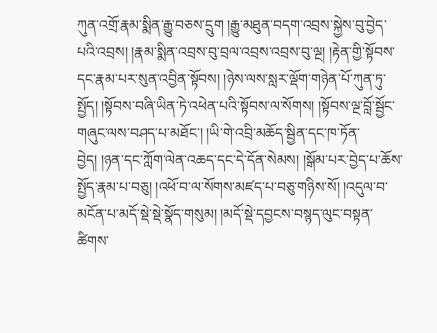ཀུན་འགྲོ་རྣམ་སྨིན་རྒྱུ་བཅས་དྲུག །རྒྱུ་མཐུན་བདག་འབྲས་སྐྱེས་བུ་བྱེད་པའི་འབྲས། །རྣམ་སྨིན་འབྲས་བུ་བྲལ་འབྲས་འབྲས་བུ་ལྔ། །རྟེན་གྱི་སྟོབས་དང་རྣམ་པར་སུན་འབྱིན་སྟོབས། །ཉེས་ལས་སླར་ལྡོག་གཉེན་པོ་ཀུན་ཏུ་སྤྱོད། །སྟོབས་བཞི་ཡིན་ཏེ་འཕེན་པའི་སྟོབས་ལ་སོགས། །སྟོབས་ལྔ་བློ་སྦྱོང་གཞུང་ལས་བཤད་པ་མཐོང་། །ཡི་གེ་འབྲི་མཆོད་སྦྱིན་དང་ཁ་ཏོན་བྱེད། །ཉན་དང་ཀློག་ལེན་འཆད་དང་དེ་དོན་སེམས། །སྒོམ་པར་བྱེད་པ་ཆོས་སྤྱོད་རྣམ་པ་བཅུ། །འཕོ་བ་ལ་སོགས་མཛད་པ་བཅུ་གཉིས་སོ། །འདུལ་བ་མངོན་པ་མདོ་སྡེ་སྡེ་སྣོད་གསུམ། །མདོ་སྡེ་དབྱངས་བསྙད་ལུང་བསྟན་ཚིགས་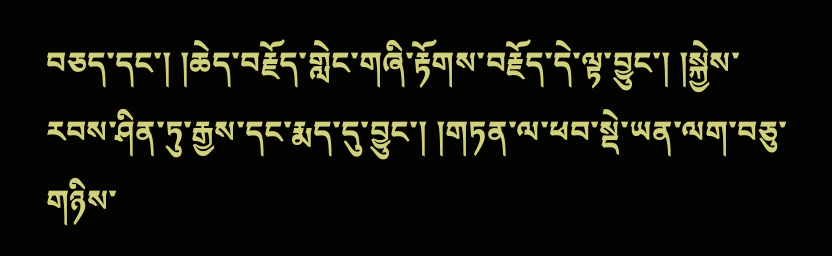བཅད་དང་། །ཆེད་བརྗོད་གླེང་གཞི་རྟོགས་བརྗོད་དེ་ལྟ་བྱུང་། །སྐྱེས་རབས་ཤིན་ཏུ་རྒྱས་དང་རྨད་དུ་བྱུང་། །གཏན་ལ་ཕབ་སྡེ་ཡན་ལག་བཅུ་གཉིས་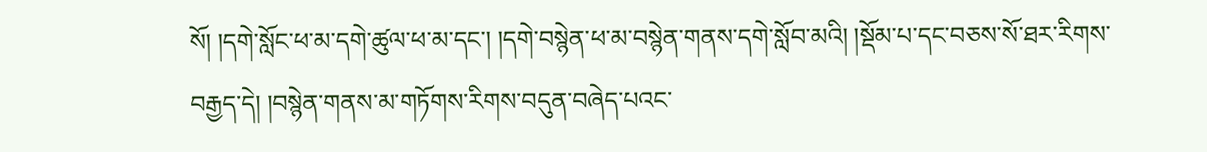སོ། །དགེ་སློང་ཕ་མ་དགེ་ཚུལ་ཕ་མ་དང་། །དགེ་བསྙེན་ཕ་མ་བསྙེན་གནས་དགེ་སློབ་མའི། །སྡོམ་པ་དང་བཅས་སོ་ཐར་རིགས་བརྒྱད་དེ། །བསྙེན་གནས་མ་གཏོགས་རིགས་བདུན་བཞེད་པའང་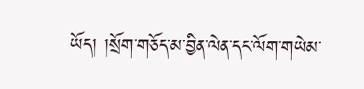ཡོད། །སྲོག་གཅོད་མ་བྱིན་ལེན་དང་ལོག་གཡེམ་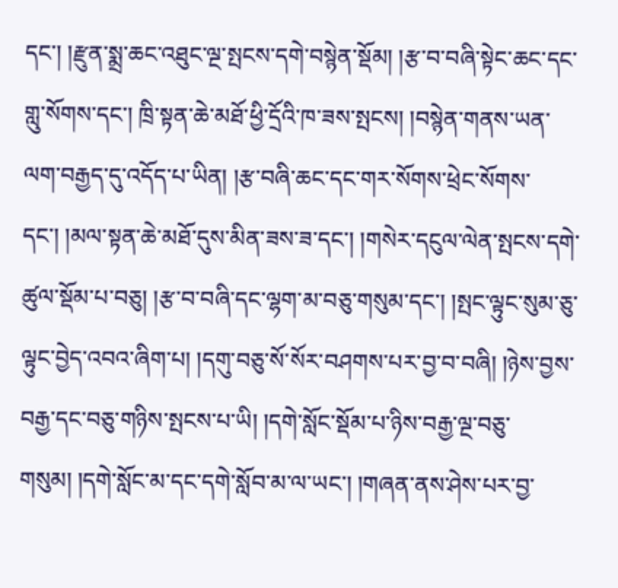དང་། །རྫུན་སྨྲ་ཆང་འཐུང་ལྔ་སྤངས་དགེ་བསྙེན་སྡོམ། །རྩ་བ་བཞི་སྟེང་ཆང་དང་གླུ་སོགས་དང་། ཁྲི་སྟན་ཆེ་མཐོ་ཕྱི་དྲོའི་ཁ་ཟས་སྤངས། །བསྙེན་གནས་ཡན་ལག་བརྒྱད་དུ་འདོད་པ་ཡིན། །རྩ་བཞི་ཆང་དང་གར་སོགས་ཕྲེང་སོགས་དང་། །མལ་སྟན་ཆེ་མཐོ་དུས་མིན་ཟས་ཟ་དང་། །གསེར་དངུལ་ལེན་སྤངས་དགེ་ཚུལ་སྡོམ་པ་བཅུ། །རྩ་བ་བཞི་དང་ལྷག་མ་བཅུ་གསུམ་དང་། །སྤང་ལྟུང་སུམ་ཅུ་ལྟུང་བྱེད་འབའ་ཞིག་པ། །དགུ་བཅུ་སོ་སོར་བཤགས་པར་བྱ་བ་བཞི། །ཉེས་བྱས་བརྒྱ་དང་བཅུ་གཉིས་སྤངས་པ་ཡི། །དགེ་སློང་སྡོམ་པ་ཉིས་བརྒྱ་ལྔ་བཅུ་གསུམ། །དགེ་སློང་མ་དང་དགེ་སློབ་མ་ལ་ཡང་། །གཞན་ནས་ཤེས་པར་བྱ་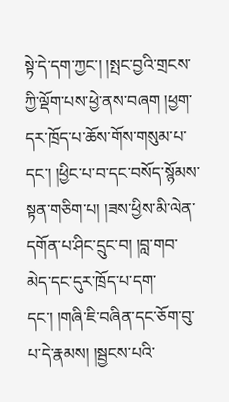སྟེ་དེ་དག་ཀྱང་། །སྤང་བྱའི་གྲངས་ཀྱི་ལྡོག་པས་ཕྱེ་ནས་བཞག །ཕྱག་དར་ཁྲོད་པ་ཆོས་གོས་གསུམ་པ་དང་། །ཕྱིང་པ་བ་དང་བསོད་སྙོམས་སྟན་གཅིག་པ། །ཟས་ཕྱིས་མི་ལེན་དགོན་པ་ཤིང་དྲུང་བ། །བླ་གབ་མེད་དང་དུར་ཁྲོད་པ་དག་དང་། །གཞི་ཇི་བཞིན་དང་ཅོག་བུ་པ་དེ་རྣམས། །སྦྱངས་པའི་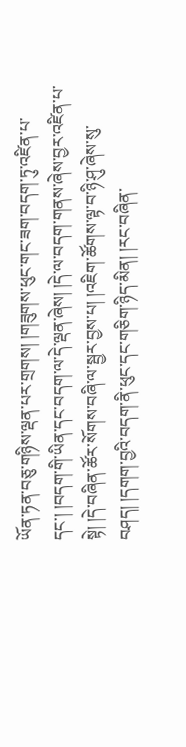ཡོན་ཏན་བཅུ་གཉིས་ལྡན་པར་གྲགས། །གཟུགས་ཕུང་གང་ཟག་བདག་ཏུ་འཛིན་པ་དང་། །བདག་གི་ཡིན་དང་བདག་ལ་དེ་ལྡན་ཞེས། །དེ་ལ་བདག་གནས་ཞེས་བྱར་འཛིན་པ་སྟེ། །དེ་བཞིན་ཚོར་སོགས་བཞི་ལ་སྦྱར་བྱས་པ། །འཇིག་ཚོགས་ལྟ་བ་ཉི་ཤུ་ཞེས་སུ་བཤད། །དགག་བྱའི་བདག་ནི་ཕུང་དང་གཅིག་ཉིད་མིན། །རང་བཞིན་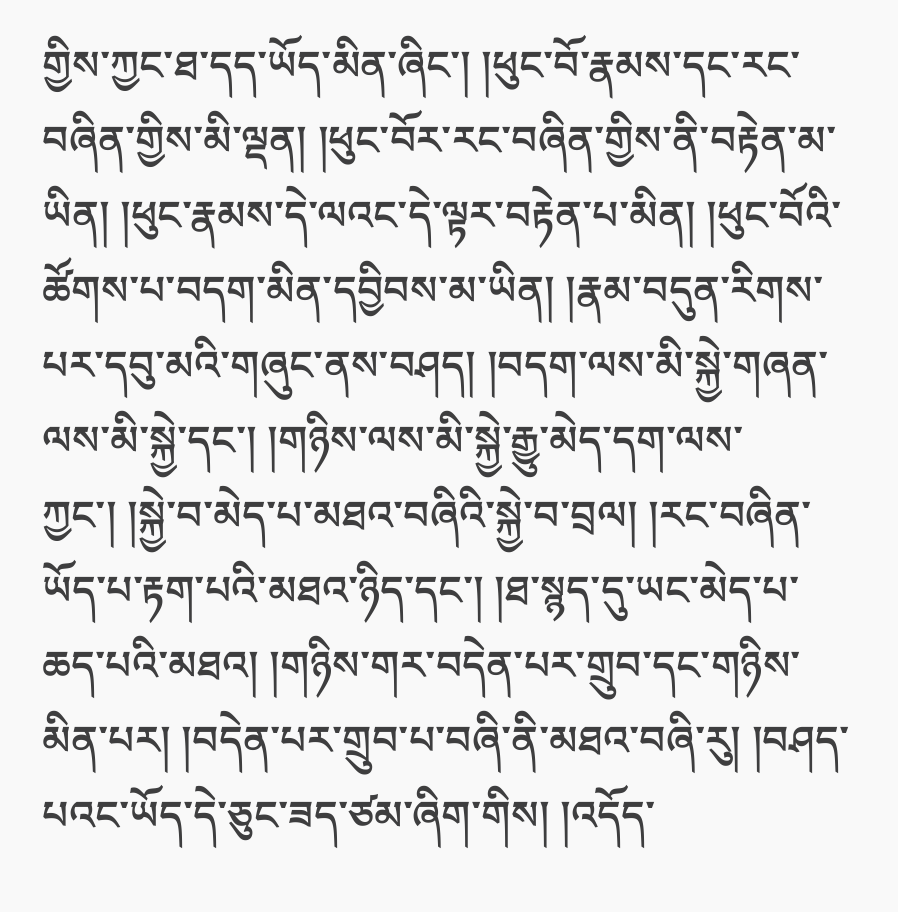གྱིས་ཀྱང་ཐ་དད་ཡོད་མིན་ཞིང་། །ཕུང་བོ་རྣམས་དང་རང་བཞིན་གྱིས་མི་ལྡན། །ཕུང་བོར་རང་བཞིན་གྱིས་ནི་བརྟེན་མ་ཡིན། །ཕུང་རྣམས་དེ་ལའང་དེ་ལྟར་བརྟེན་པ་མིན། །ཕུང་བོའི་ཚོགས་པ་བདག་མིན་དབྱིབས་མ་ཡིན། །རྣམ་བདུན་རིགས་པར་དབུ་མའི་གཞུང་ནས་བཤད། །བདག་ལས་མི་སྐྱེ་གཞན་ལས་མི་སྐྱེ་དང་། །གཉིས་ལས་མི་སྐྱེ་རྒྱུ་མེད་དག་ལས་ཀྱང་། །སྐྱེ་བ་མེད་པ་མཐའ་བཞིའི་སྐྱེ་བ་བྲལ། །རང་བཞིན་ཡོད་པ་རྟག་པའི་མཐའ་ཉིད་དང་། །ཐ་སྙད་དུ་ཡང་མེད་པ་ཆད་པའི་མཐའ། །གཉིས་གར་བདེན་པར་གྲུབ་དང་གཉིས་མིན་པར། །བདེན་པར་གྲུབ་པ་བཞི་ནི་མཐའ་བཞི་རུ། །བཤད་པའང་ཡོད་དེ་ཅུང་ཟད་ཙམ་ཞིག་གིས། །འདོད་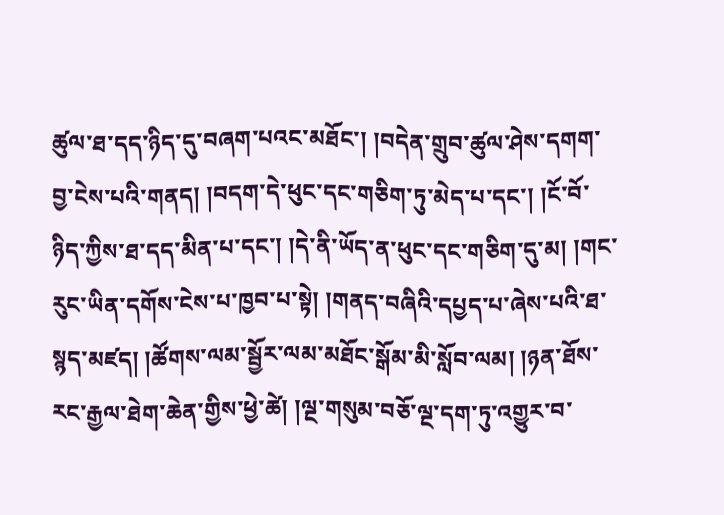ཚུལ་ཐ་དད་ཉིད་དུ་བཞག་པའང་མཐོང་། །བདེན་གྲུབ་ཚུལ་ཤེས་དགག་བྱ་ངེས་པའི་གནད། །བདག་དེ་ཕུང་དང་གཅིག་ཏུ་མེད་པ་དང་། །ངོ་བོ་ཉིད་ཀྱིས་ཐ་དད་མིན་པ་དང་། །དེ་ནི་ཡོད་ན་ཕུང་དང་གཅིག་དུ་མ། །གང་རུང་ཡིན་དགོས་ངེས་པ་ཁྱབ་པ་སྟེ། །གནད་བཞིའི་དཔྱད་པ་ཞེས་པའི་ཐ་སྙད་མཛད། །ཚོགས་ལམ་སྦྱོར་ལམ་མཐོང་སྒོམ་མི་སློབ་ལམ། །ཉན་ཐོས་རང་རྒྱལ་ཐེག་ཆེན་གྱིས་ཕྱེ་ཚེ། །ལྔ་གསུམ་བཅོ་ལྔ་དག་ཏུ་འགྱུར་བ་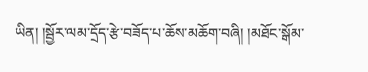ཡིན། །སྦྱོར་ལམ་དྲོད་རྩེ་བཟོད་པ་ཆོས་མཆོག་བཞི། །མཐོང་སྒོམ་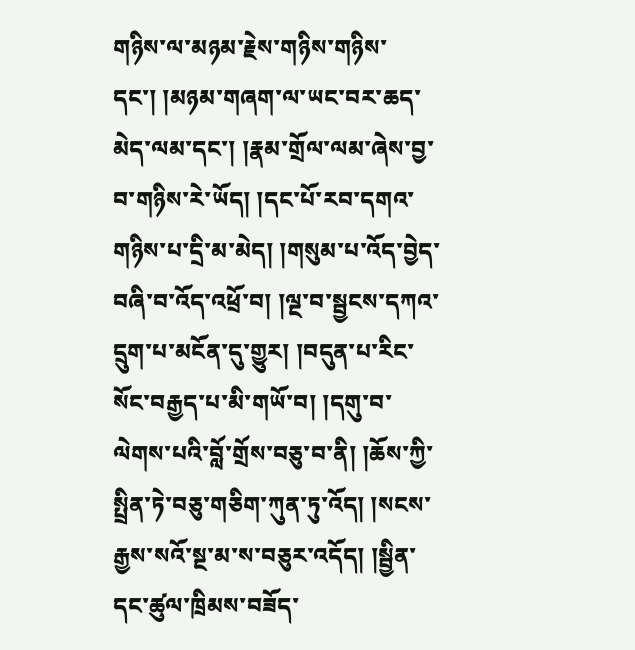གཉིས་ལ་མཉམ་རྗེས་གཉིས་གཉིས་དང་། །མཉམ་གཞག་ལ་ཡང་བར་ཆད་མེད་ལམ་དང་། །རྣམ་གྲོལ་ལམ་ཞེས་བྱ་བ་གཉིས་རེ་ཡོད། །དང་པོ་རབ་དགའ་གཉིས་པ་དྲི་མ་མེད། །གསུམ་པ་འོད་བྱེད་བཞི་བ་འོད་འཕྲོ་བ། །ལྔ་བ་སྦྱངས་དཀའ་དྲུག་པ་མངོན་དུ་གྱུར། །བདུན་པ་རིང་སོང་བརྒྱད་པ་མི་གཡོ་བ། །དགུ་བ་ལེགས་པའི་བློ་གྲོས་བཅུ་བ་ནི། །ཆོས་ཀྱི་སྤྲིན་ཏེ་བཅུ་གཅིག་ཀུན་ཏུ་འོད། །སངས་རྒྱས་སའོ་སྔ་མ་ས་བཅུར་འདོད། །སྦྱིན་དང་ཚུལ་ཁྲིམས་བཟོད་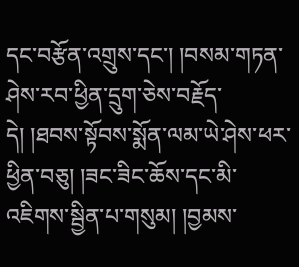དང་བརྩོན་འགྲུས་དང་། །བསམ་གཏན་ཤེས་རབ་ཕྱིན་དྲུག་ཅེས་བརྗོད་དེ། །ཐབས་སྟོབས་སྨོན་ལམ་ཡེ་ཤེས་ཕར་ཕྱིན་བཅུ། །ཟང་ཟིང་ཆོས་དང་མི་འཇིགས་སྦྱིན་པ་གསུམ། །བྱམས་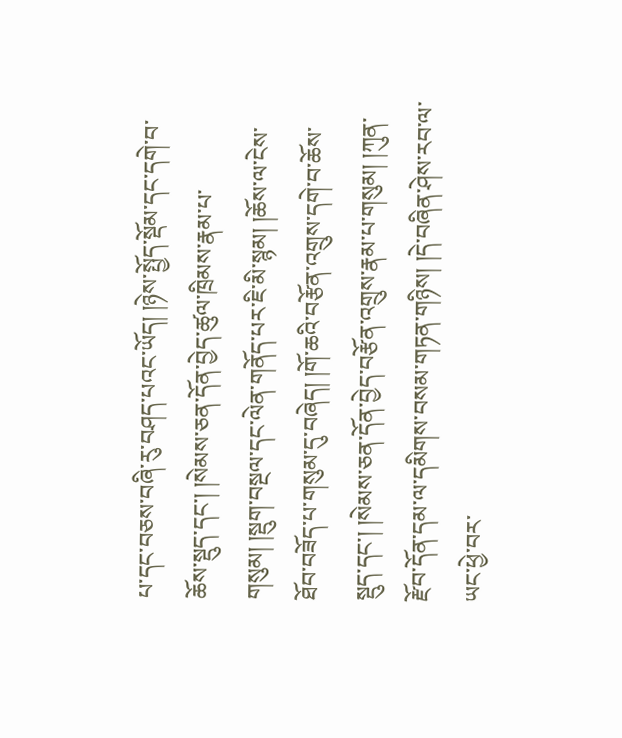པ་དང་བཅས་བཞི་རུ་བཤད་པའང་ཡོད། །ཉེས་སྤྱོད་སྡོམ་དང་དགེ་བ་ཆོས་སྡུད་དང་། །སེམས་ཅན་དོན་བྱེད་ཚུལ་ཁྲིམས་རྣམ་པ་གསུམ། །སྡུག་བསྔལ་དང་ལེན་གནོད་པར་ཇི་མི་སྙམ། །ཆོས་ལ་ངེས་ཐོབ་བཟོད་པ་གསུམ་དུ་བཞེད། །གོ་ཆའི་བརྩོན་འགྲུས་དགེ་བ་ཆོས་སྡུད་དང་། །སེམས་ཅན་དོན་བྱེད་བརྩོན་འགྲུས་རྣམ་པ་གསུམ། །ཀུན་རྫོབ་དོན་དམ་ལ་དམིགས་བསམ་གཏན་གཉིས། །དེ་བཞིན་ཤེས་རབ་ལ་ཡང་ཕྱེ་བར་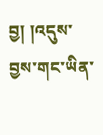བྱ། །འདུས་བྱས་གང་ཡིན་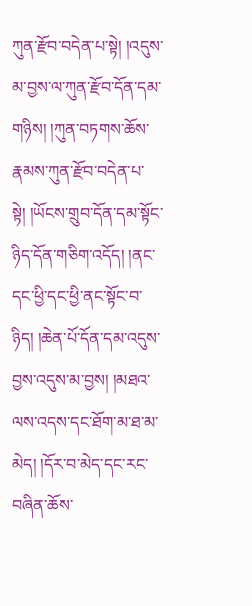ཀུན་རྫོབ་བདེན་པ་སྟེ། །འདུས་མ་བྱས་ལ་ཀུན་རྫོབ་དོན་དམ་གཉིས། །ཀུན་བཏགས་ཆོས་རྣམས་ཀུན་རྫོབ་བདེན་པ་སྟེ། །ཡོངས་གྲུབ་དོན་དམ་སྟོང་ཉིད་དོན་གཅིག་འདོད། །ནང་དང་ཕྱི་དང་ཕྱི་ནང་སྟོང་བ་ཉིད། །ཆེན་པོ་དོན་དམ་འདུས་བྱས་འདུས་མ་བྱས། །མཐའ་ལས་འདས་དང་ཐོག་མ་ཐ་མ་མེད། །དོར་བ་མེད་དང་རང་བཞིན་ཆོས་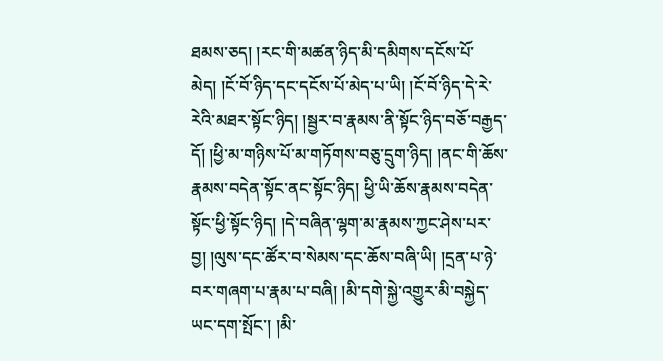ཐམས་ཅད། །རང་གི་མཚན་ཉིད་མི་དམིགས་དངོས་པོ་མེད། །ངོ་བོ་ཉིད་དང་དངོས་པོ་མེད་པ་ཡི། །ངོ་བོ་ཉིད་དེ་རེ་རེའི་མཐར་སྟོང་ཉིད། །སྦྱར་བ་རྣམས་ནི་སྟོང་ཉིད་བཅོ་བརྒྱད་དོ། །ཕྱི་མ་གཉིས་པོ་མ་གཏོགས་བཅུ་དྲུག་ཉིད། །ནང་གི་ཆོས་རྣམས་བདེན་སྟོང་ནང་སྟོང་ཉིད། ཕྱི་ཡི་ཆོས་རྣམས་བདེན་སྟོང་ཕྱི་སྟོང་ཉིད། །དེ་བཞིན་ལྷག་མ་རྣམས་ཀྱང་ཤེས་པར་བྱ། །ལུས་དང་ཚོར་བ་སེམས་དང་ཆོས་བཞི་ཡི། །དྲན་པ་ཉེ་བར་གཞག་པ་རྣམ་པ་བཞི། །མི་དགེ་སྐྱེ་འགྱུར་མི་བསྐྱེད་ཡང་དག་སྤོང་། །མི་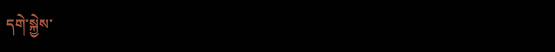དགེ་སྐྱེས་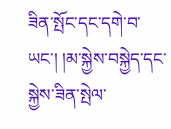ཟིན་སྤོང་དང་དགེ་བ་ཡང་། །མ་སྐྱེས་བསྐྱེད་དང་སྐྱེས་ཟིན་སྤེལ་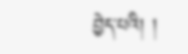བྱེད་པའི། །